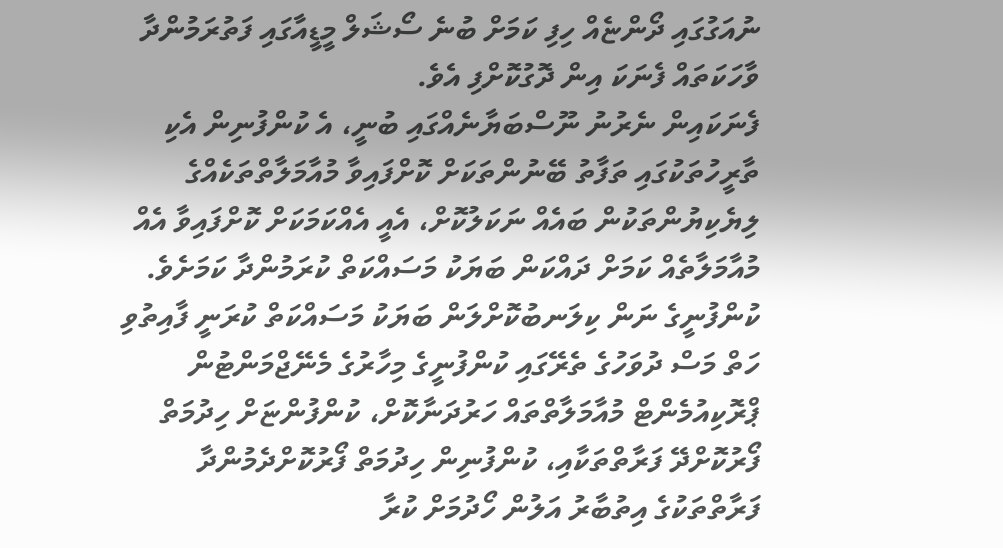ނުއަގުގައި ދޯންޏެއް ހިފި ކަމަށް ބުނެ ސޯޝަލް މީޑީއާގައި ފަތުރަމުންދާ ވާހަކަތައް ފެނަކަ އިން ދޮގުކޮށްފި އެވެ.
ފެނަކައިން ނެރުނު ނޫސްބަޔާނެއްގައި ބުނީ، އެ ކުންފުނިން އެކި ތާރީހުތަކުގައި ތަފާތު ބޭނުންތަކަށް ކޮށްފައިވާ މުއާމަލާތްތަކެއްގެ ލިޔެކިޔުންތަކުން ބައެއް ނަކަލުކޮށް، އެއީ އެއްކަމަކަށް ކޮށްފައިވާ އެއް މުއާމަލާތެއް ކަމަށް ދައްކަން ބަޔަކު މަސައްކަތް ކުރަމުންދާ ކަމަށެވެ.
ކުންފުނީގެ ނަން ކިލަނބުކޮށްލަން ބަޔަކު މަސައްކަތް ކުރަނީ ފާއިތުވި ހަތް މަސް ދުވަހުގެ ތެރޭގައި ކުންފުނީގެ މިހާރުގެ މެނޭޖްމަންޓުން ޕްރޮކިއުމެންޓް މުއާމަލާތްތައް ހަރުދަނާކޮށް، ކުންފުންޏަށް ހިދުމަތް ފޯރުކޮށްދޭ ފަރާތްތަކާއި، ކުންފުނިން ހިދުމަތް ފޯރުކޮށްދެމުންދާ ފަރާތްތަކުގެ އިތުބާރު އަލުން ހޯދުމަށް ކުރާ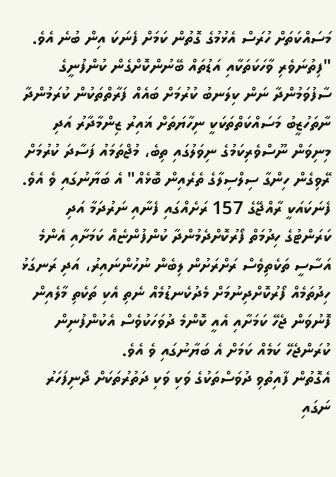މަސައްކަތަށް ހުރަސް އެޅުމުގެ ގޮތުން ކަމަށް ފެނަކަ އިން ބުނެ އެވެ.
"ފިތުނަވެރި ވާހަކަތަކާއި އަޑުތައް ބޭނުންކޮށްގެން ކުންފުނީގެ ސާފުވަމުންދާ ނަން ކިލަނބު ކުރުމަށް ބައެއް ފަރާތްތަކުން ކުރަމުންދާ ނާތަހުޒީބު މަސައްކަތްތަކަކީ ނިހާޔަތަށް ޣައިރު ޒިންމާދާރު އަދި މިނިވަން ނޫސްވެރިކަމުގެ ނިވަލުގައި ތިބެ، މުޖްތަމައު ފަސާދަ ކުރުމަށް ރޭވިގެން ހިންގާ ސިލްސިލާގެ ތެރެއިން ބޮޅެއް" އެ ބަޔާނުގައި ވެ އެވެ.
ފެނަކައަކީ ރާއްޖޭގެ 157 ރަށެއްގައި ފެނާއި ނަރުދަމާ އަދި ކަރަންޓުގެ ހިދުމަތް ފޯރުކޮށްދެމުންދާ ކުންފުންޏެއް ކަމަށާއި އެންމެ އަސާސީ ތަކެތިވެސް ރަށްރަށުން ލިބެން ނުހުންނައިރު، އަދި ރަނގަޅު ހިދުތަމެއް ފޯރުކޮށްދިނުމަށް މެދުކެނޑުމެއް ނެތި އެކި ތަކެތި މާލެއިން ފޮނުވަން ޖެހޭ ކަމަށާއި އެއީ ކޮންމެ ދުވަހަކުވެސް އެކުންފުނިން ކުރަންޖެހޭ ކަމެއް ކަމަށް އެ ބަޔާނުގައި ވެ އެވެ.
އެގޮތުން ފާއިތުވި ދުވަސްތަކުގެ ވަކި ވަކި ދަތުރުތަކަށް ދޯނިފަހަރު ނަގައި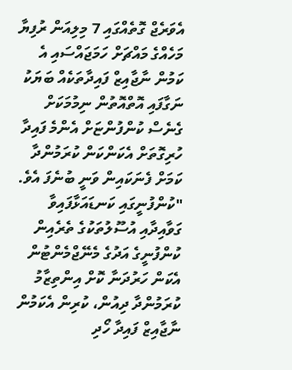އެވަރެޖް ގޮތެއްގައި 7 މިލިއަން ރުފިޔާ މަހެއްގެ މައްޗަށް ހަމަޖައްސައި އެ ކަމުން ނާޖާއިޒް ފައިދާތަކެއް ބަޔަކު ނަގާފައި އޮތްއޮތުން ނިމުމަކަށް ގެނެސް ކުންފުންޏަށް އެންމެ ފައިދާ ހުރިގޮތަށް އެކަންކަން ކުރަމުންދާ ކަމަށް ފެނަކައިން ވަނީ ބުނެފަ އެވެ.
"ކުންފުނީގައި ކަނޑައަޅާފައިވާ ގަވާއިދާއި އުސޫލުތަކުގެ ތެރެއިން ކުންފުނީގެ އަދުގެ މެނޭޖްމެންޓުން އެކަން ހަރުދަނާ ކޮށް އިންތިޒާމު ކުރަމުންދާ ދިއުން، ކުރިން އެކަމުން ނާޖާއިޒް ފައިދާ ހޯދި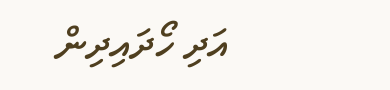އަދި ހޯދައިދިން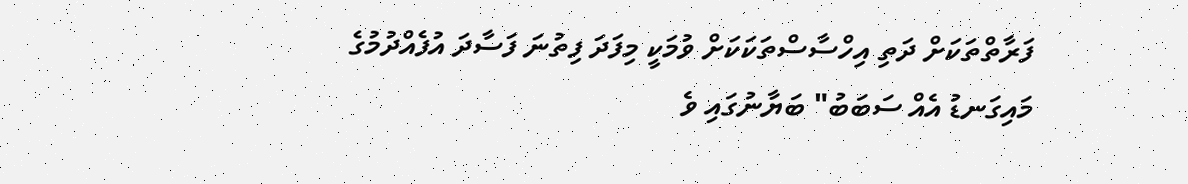ފަރާތްތަކަށް ދަތި އިހްސާސްތަކަކަށް ވުމަކީ މިފަދަ ފިތުނަ ފަސާދަ އުފެއްދުމުގެ މައިގަނޑު އެއް ސަބަބު" ބަޔާނުގައި ވެ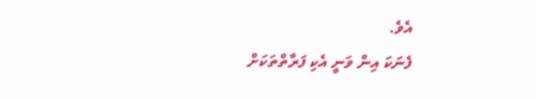އެވެ.
ފެނަކަ އިން ވަނީ އެކި ފަރާތްތަކަށް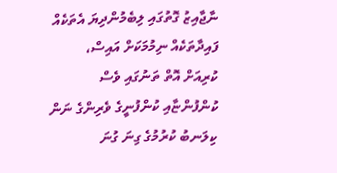ނާޖާއިޒު ގޮތުގައި ލިބެމުންދިޔަ އެތަކެއް ފައިދާތަކެއް ނިމުމަކަށް އައިސް، ކުރިއަށް އޮތް ތަނުގައި ވެސް ކުންފުންޏާއި ކުންފުނީގެ ވެރިންގެ ނަން ކިލަނބު ކުރުމުގެ ގިނަ ގުނަ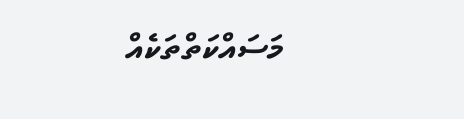މަސައްކަތްތަކެއް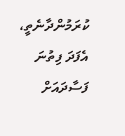ކުރަމުންދާނެތީ، އެފަދަ ފިތުނަ ފަސާދައަށް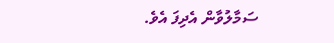ސަމާލުވާން އެދިފަ އެވެ.